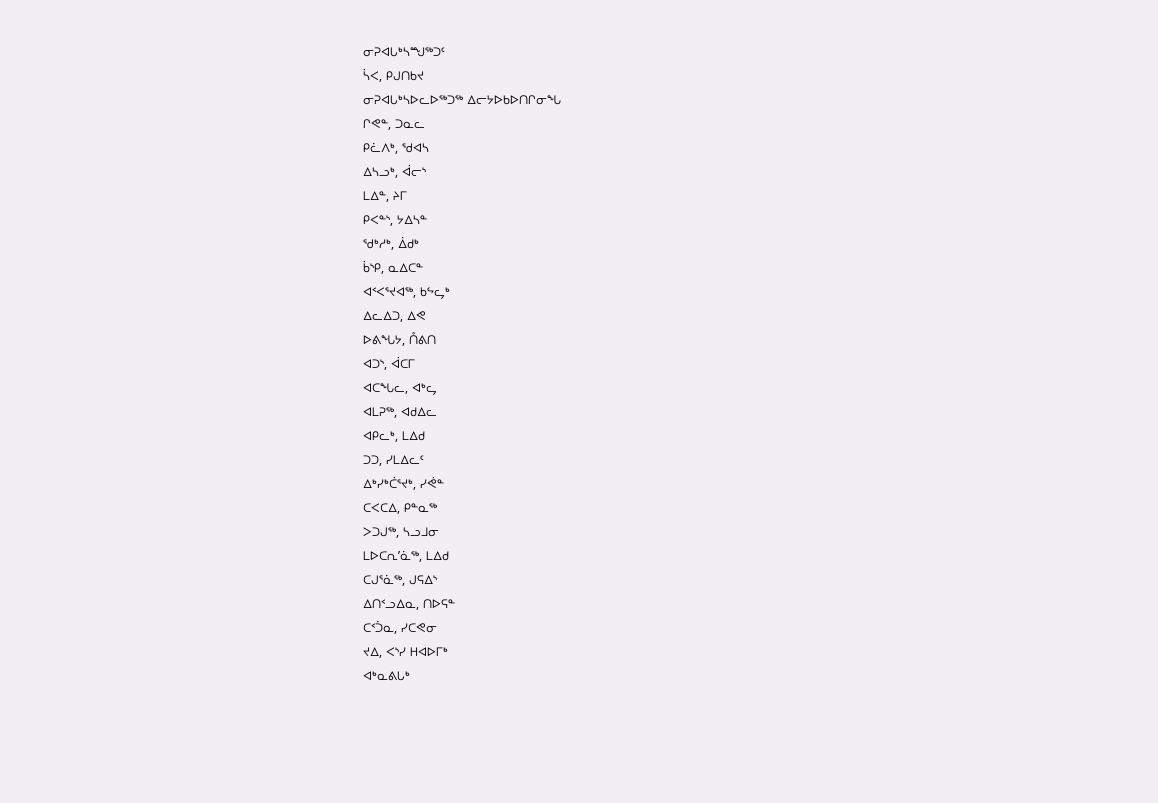ᓂᕈᐊᒐᒃᓴᙳᖅᑐᑦ
ᓵᐸ, ᑭᒍᑎᑲᔪ
ᓂᕈᐊᒐᒃᓴᐅᓚᐅᖅᑐᖅ ᐃᓕᔭᐅᑲᐅᑎᒋᓂᖓ
ᒋᕙᓐ, ᑐᓇᓚ
ᑭᓛᐱᒃ, ᖁᐊᓴ
ᐃᓴᓗᒃ, ᐋᓕᔅ
ᒪᐃᓐ, ᔨᒥ
ᑭᐸᓐᔅ, ᔭᐃᓴᓐ
ᖁᒃᓱᒃ, ᐄᑯᒃ
ᑳᔅᑭ, ᓇᐃᑕᓐ
ᐊᑉᐸᕐᔪᐊᖅ, ᑲᖦᖤᒃ
ᐃᓚᐃᑐ, ᐃᕙ
ᐅᕕᖓᔭ, ᑍᕕᑎ
ᐊᑐᔅ, ᐋᑕᒥ
ᐊᑕᖓᓚ, ᐊᒃᖤ
ᐊᒪᕈᖅ, ᐊᑯᐃᓚ
ᐊᑭᓚᒃ, ᒪᐃᑯ
ᑐᑐ, ᓯᒪᐃᓚᑦ
ᐃᒃᓯᒃᑖᕐᔪᒃ, ᓯᕚᓐ
ᑕᐸᑕᐃ, ᑭᓐᓇᖅ
ᐳᑐᒍᖅ, ᓴᓗᒧᓂ
ᒪᐅᑕᕆ’ᓈᖅ, ᒪᐃᑯ
ᑕᒍᕐᓈᖅ, ᒍᕋᐃᔅ
ᐃᑎᑉᓗᐃᓇ, ᑎᐅᕋᓐ
ᑕᑉᑑᓇ, ᓯᑕᕙᓂ
ᔪᐃ, ᐸᔅᓯ ᕼᐊᐅᒥᒃ
ᐊᒃᓇᕕᒐᒃ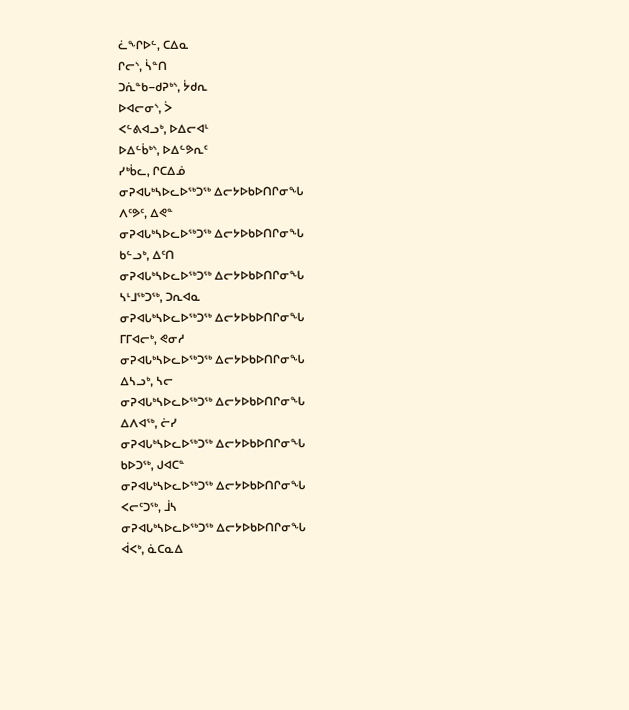ᓛᖕᒋᐅᓪ, ᑕᐃᓇ
ᒋᓕᔅ, ᓵᓐᑎ
ᑐᕇᓐᑲ−ᑯᕈᒃᔅ, ᔮᑯᕆ
ᐅᐊᓕᓂᔅ, ᐴ
ᐸᓪᕕᐊᓗᒃ, ᐅᐃᓕᐊᒻ
ᐅᐃᓪᑳᒃᔅ, ᐅᐃᓪᕗᕆᑦ
ᓯᒃᑳᓚ, ᒋᑕᐃᓅ
ᓂᕈᐊᒐᒃᓴᐅᓚᐅᖅᑐᖅ ᐃᓕᔭᐅᑲᐅᑎᒋᓂᖓ
ᐱᑦᕗᑦ, ᐃᕙᓐ
ᓂᕈᐊᒐᒃᓴᐅᓚᐅᖅᑐᖅ ᐃᓕᔭᐅᑲᐅᑎᒋᓂᖓ
ᑲᓪᓗᒃ, ᐃᑦᑎ
ᓂᕈᐊᒐᒃᓴᐅᓚᐅᖅᑐᖅ ᐃᓕᔭᐅᑲᐅᑎᒋᓂᖓ
ᓴᒻᒧᖅᑐᖅ, ᑐᕆᐊᓇ
ᓂᕈᐊᒐᒃᓴᐅᓚᐅᖅᑐᖅ ᐃᓕᔭᐅᑲᐅᑎᒋᓂᖓ
ᒥᒥᐊᓕᒃ, ᕙᓂᓱ
ᓂᕈᐊᒐᒃᓴᐅᓚᐅᖅᑐᖅ ᐃᓕᔭᐅᑲᐅᑎᒋᓂᖓ
ᐃᓴᓗᒃ, ᓴᓕ
ᓂᕈᐊᒐᒃᓴᐅᓚᐅᖅᑐᖅ ᐃᓕᔭᐅᑲᐅᑎᒋᓂᖓ
ᐃᐱᐊᖅ, ᓖᓯ
ᓂᕈᐊᒐᒃᓴᐅᓚᐅᖅᑐᖅ ᐃᓕᔭᐅᑲᐅᑎᒋᓂᖓ
ᑲᐅᑐᖅ, ᒍᐊᑕᓐ
ᓂᕈᐊᒐᒃᓴᐅᓚᐅᖅᑐᖅ ᐃᓕᔭᐅᑲᐅᑎᒋᓂᖓ
ᐸᓕᑦᑐᖅ, ᒨᓴ
ᓂᕈᐊᒐᒃᓴᐅᓚᐅᖅᑐᖅ ᐃᓕᔭᐅᑲᐅᑎᒋᓂᖓ
ᐋᐸᒃ, ᓈᑕᓇᐃ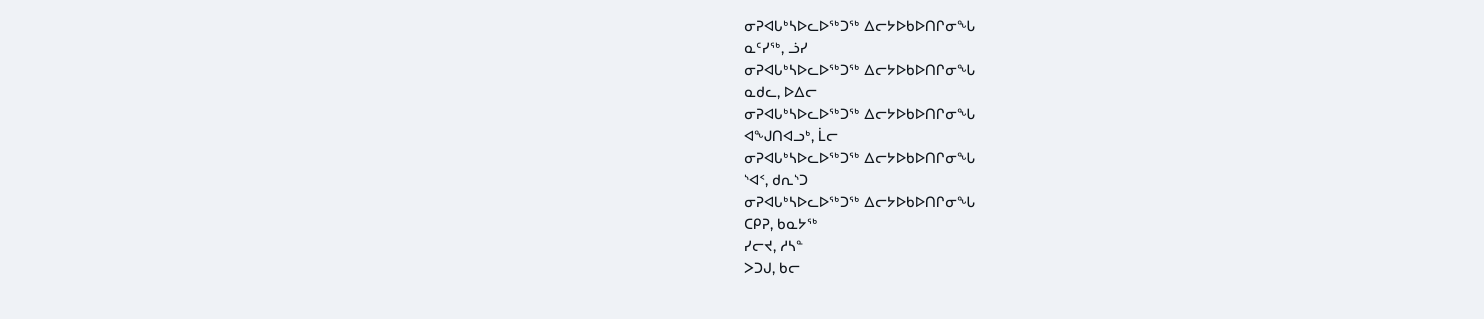ᓂᕈᐊᒐᒃᓴᐅᓚᐅᖅᑐᖅ ᐃᓕᔭᐅᑲᐅᑎᒋᓂᖓ
ᓇᑦᓯᖅ, ᓘᓯ
ᓂᕈᐊᒐᒃᓴᐅᓚᐅᖅᑐᖅ ᐃᓕᔭᐅᑲᐅᑎᒋᓂᖓ
ᓇᑯᓚ, ᐅᐃᓕ
ᓂᕈᐊᒐᒃᓴᐅᓚᐅᖅᑐᖅ ᐃᓕᔭᐅᑲᐅᑎᒋᓂᖓ
ᐊᖑᑎᐊᓗᒃ, ᒫᓕ
ᓂᕈᐊᒐᒃᓴᐅᓚᐅᖅᑐᖅ ᐃᓕᔭᐅᑲᐅᑎᒋᓂᖓ
ᔅᐊᑉ, ᑯᕆᔅᑐ
ᓂᕈᐊᒐᒃᓴᐅᓚᐅᖅᑐᖅ ᐃᓕᔭᐅᑲᐅᑎᒋᓂᖓ
ᑕᑭᕈ, ᑲᓇᔭᖅ
ᓯᓕᔪ, ᓱᓴᓐ
ᐳᑐᒍ, ᑲᓕ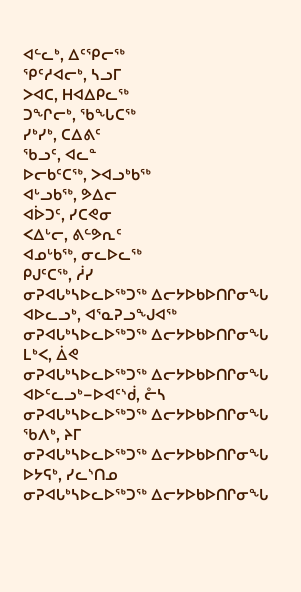ᐊᓪᓚᒃ, ᐃᑦᕿᓕᖅ
ᕿᑦᓱᐊᓕᒃ, ᓴᓗᒥ
ᐳᐊᑕ, ᕼᐊᐃᑭᓚᖅ
ᑐᖏᓕᒃ, ᖃᖓᑕᖅ
ᓯᒃᓯᒃ, ᑕᐃᕕᑦ
ᖃᓗᑦ, ᐊᓚᓐ
ᐅᓕᑲᑦᑕᖅ, ᐳᐊᓗᒃᑲᖅ
ᐊᒡᓗᑲᖅ, ᕗᐃᓕ
ᐊᐆᑐᑦ, ᓯᑕᕙᓂ
ᐸᐃᒡᓕ, ᕕᓪᕗᕆᑦ
ᐊᓄᒡᑲᖅ, ᓂᓚᐅᓚᖅ
ᑭᒍᑦᑕᖅ, ᓲᓯ
ᓂᕈᐊᒐᒃᓴᐅᓚᐅᖅᑐᖅ ᐃᓕᔭᐅᑲᐅᑎᒋᓂᖓ
ᐊᐅᓚᓗᒃ, ᐊᕐᓇᕈᓗᖑᐊᖅ
ᓂᕈᐊᒐᒃᓴᐅᓚᐅᖅᑐᖅ ᐃᓕᔭᐅᑲᐅᑎᒋᓂᖓ
ᒪᒃᐸ, ᐄᕙ
ᓂᕈᐊᒐᒃᓴᐅᓚᐅᖅᑐᖅ ᐃᓕᔭᐅᑲᐅᑎᒋᓂᖓ
ᐊᐅᑦᓚᓗᒃ−ᐅᐊᑦᔅᑰ, ᓔᓴ
ᓂᕈᐊᒐᒃᓴᐅᓚᐅᖅᑐᖅ ᐃᓕᔭᐅᑲᐅᑎᒋᓂᖓ
ᖃᐱᒃ, ᔨᒥ
ᓂᕈᐊᒐᒃᓴᐅᓚᐅᖅᑐᖅ ᐃᓕᔭᐅᑲᐅᑎᒋᓂᖓ
ᐅᔭᕋᒃ, ᓯᓚᔅᑎᓄ
ᓂᕈᐊᒐᒃᓴᐅᓚᐅᖅᑐᖅ ᐃᓕᔭᐅᑲᐅᑎᒋᓂᖓ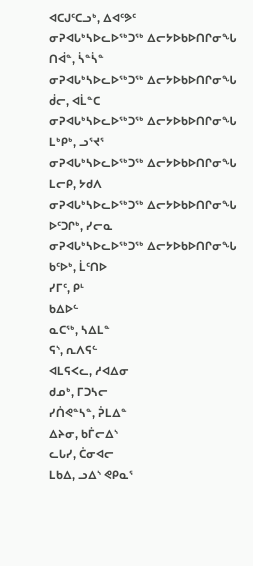ᐊᑕᒍᑦᑕᓗᒃ, ᐃᐊᑦᕗᑦ
ᓂᕈᐊᒐᒃᓴᐅᓚᐅᖅᑐᖅ ᐃᓕᔭᐅᑲᐅᑎᒋᓂᖓ
ᑎᐋᓐ, ᓵᓐᓵᓐ
ᓂᕈᐊᒐᒃᓴᐅᓚᐅᖅᑐᖅ ᐃᓕᔭᐅᑲᐅᑎᒋᓂᖓ
ᑰᓕ, ᐊᒫᓐᑕ
ᓂᕈᐊᒐᒃᓴᐅᓚᐅᖅᑐᖅ ᐃᓕᔭᐅᑲᐅᑎᒋᓂᖓ
ᒪᒃᑭᒃ, ᓗᕐᔪᕐ
ᓂᕈᐊᒐᒃᓴᐅᓚᐅᖅᑐᖅ ᐃᓕᔭᐅᑲᐅᑎᒋᓂᖓ
ᒪᓕᑭ, ᔭᑯᐱ
ᓂᕈᐊᒐᒃᓴᐅᓚᐅᖅᑐᖅ ᐃᓕᔭᐅᑲᐅᑎᒋᓂᖓ
ᐅᑦᑐᒋᒃ, ᓯᓕᓇ
ᓂᕈᐊᒐᒃᓴᐅᓚᐅᖅᑐᖅ ᐃᓕᔭᐅᑲᐅᑎᒋᓂᖓ
ᑲᑦᐅᒃ, ᒫᑦᑎᐅ
ᓯᒥᑦ, ᑭᒻ
ᑲᐃᐅᓪ
ᓇᑕᖅ, ᓴᐃᒪᓐ
ᕋᔅ, ᕆᐱᕋᓪ
ᐊᒪᕋᐸᓚ, ᓱᐊᐃᓂ
ᑯᓄᒃ, ᒥᑐᓴᓕ
ᓯᑏᕙᓐᓴᓐ, ᕉᒪᐃᓐ
ᐃᔨᓂ, ᑲᒦᓕᐃᔅ
ᓚᒐᓯ, ᑖᓂᐊᓕ
ᒪᑲᐃ, ᓗᐃᔅ ᕙᑭᓇᕐ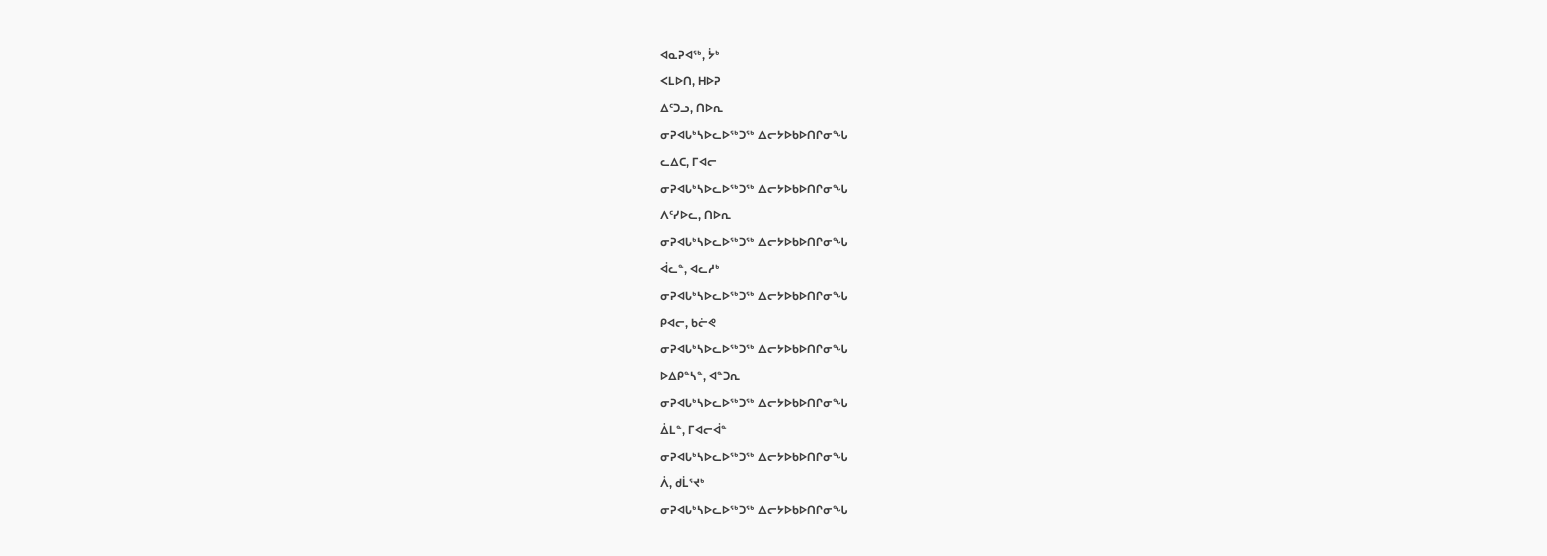ᐊᓇᕈᐊᖅ, ᔮᒃ
ᐸᒪᐅᑎ, ᕼᐅᕈ
ᐃᑦᑐᓗ, ᑎᐅᕆ
ᓂᕈᐊᒐᒃᓴᐅᓚᐅᖅᑐᖅ ᐃᓕᔭᐅᑲᐅᑎᒋᓂᖓ
ᓚᐃᑕ, ᒥᐊᓕ
ᓂᕈᐊᒐᒃᓴᐅᓚᐅᖅᑐᖅ ᐃᓕᔭᐅᑲᐅᑎᒋᓂᖓ
ᐱᑦᓯᐅᓚ, ᑎᐅᕆ
ᓂᕈᐊᒐᒃᓴᐅᓚᐅᖅᑐᖅ ᐃᓕᔭᐅᑲᐅᑎᒋᓂᖓ
ᐋᓚᓐ, ᐊᓚᓱᒃ
ᓂᕈᐊᒐᒃᓴᐅᓚᐅᖅᑐᖅ ᐃᓕᔭᐅᑲᐅᑎᒋᓂᖓ
ᑭᐊᓕ, ᑲᓖᕙ
ᓂᕈᐊᒐᒃᓴᐅᓚᐅᖅᑐᖅ ᐃᓕᔭᐅᑲᐅᑎᒋᓂᖓ
ᐅᐃᑭᓐᓴᓐ, ᐊᓐᑐᕆ
ᓂᕈᐊᒐᒃᓴᐅᓚᐅᖅᑐᖅ ᐃᓕᔭᐅᑲᐅᑎᒋᓂᖓ
ᐄᒪᓐ, ᒥᐊᓕᐋᓐ
ᓂᕈᐊᒐᒃᓴᐅᓚᐅᖅᑐᖅ ᐃᓕᔭᐅᑲᐅᑎᒋᓂᖓ
ᐲ, ᑯᒫᕐᔪᒃ
ᓂᕈᐊᒐᒃᓴᐅᓚᐅᖅᑐᖅ ᐃᓕᔭᐅᑲᐅᑎᒋᓂᖓ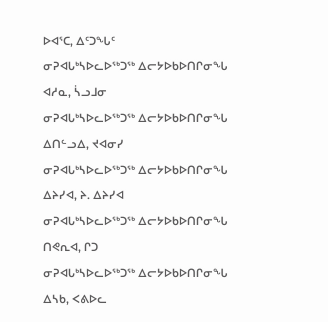ᐅᐊᕐᑕ, ᐃᑦᑐᖓᑦ
ᓂᕈᐊᒐᒃᓴᐅᓚᐅᖅᑐᖅ ᐃᓕᔭᐅᑲᐅᑎᒋᓂᖓ
ᐊᓱᓇ, ᓵᓗᒧᓂ
ᓂᕈᐊᒐᒃᓴᐅᓚᐅᖅᑐᖅ ᐃᓕᔭᐅᑲᐅᑎᒋᓂᖓ
ᐃᑎᓪᓗᐃ, ᔪᐊᓂᓯ
ᓂᕈᐊᒐᒃᓴᐅᓚᐅᖅᑐᖅ ᐃᓕᔭᐅᑲᐅᑎᒋᓂᖓ
ᐃᔨᓯᐊ, ᔨ. ᐃᔨᓯᐊ
ᓂᕈᐊᒐᒃᓴᐅᓚᐅᖅᑐᖅ ᐃᓕᔭᐅᑲᐅᑎᒋᓂᖓ
ᑎᕙᕆᐊ, ᒋᑐ
ᓂᕈᐊᒐᒃᓴᐅᓚᐅᖅᑐᖅ ᐃᓕᔭᐅᑲᐅᑎᒋᓂᖓ
ᐃᓴᑲ, ᐸᕕᐅᓚ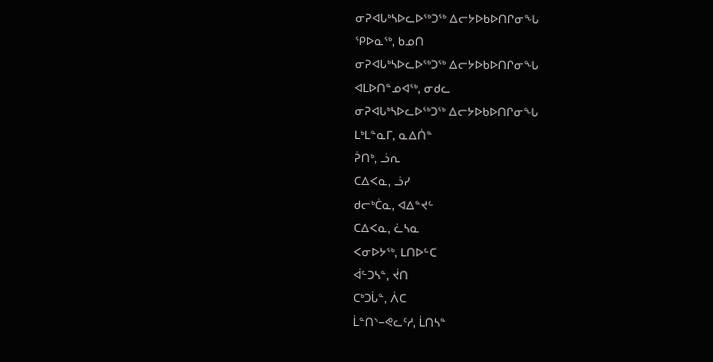ᓂᕈᐊᒐᒃᓴᐅᓚᐅᖅᑐᖅ ᐃᓕᔭᐅᑲᐅᑎᒋᓂᖓ
ᕿᐅᓇᖅ, ᑲᓄᑎ
ᓂᕈᐊᒐᒃᓴᐅᓚᐅᖅᑐᖅ ᐃᓕᔭᐅᑲᐅᑎᒋᓂᖓ
ᐊᒪᐅᑎᓐᓄᐊᖅ, ᓂᑯᓚ
ᓂᕈᐊᒐᒃᓴᐅᓚᐅᖅᑐᖅ ᐃᓕᔭᐅᑲᐅᑎᒋᓂᖓ
ᒪᒃᒪᓐᓇᒥ, ᓇᐃᑏᓐ
ᕉᑎᒃ, ᓘᕆ
ᑕᐃᐸᓇ, ᓘᓯ
ᑯᓕᒃᑖᓇ, ᐊᐃᓐᔪᓪ
ᑕᐃᐸᓇ, ᓛᓴᓇ
ᐸᓂᐅᔭᖅ, ᒪᑎᐅᓪᑕ
ᐋᓪᑐᓴᓐ, ᔫᑎ
ᑕᒃᑐᒑᓐ, ᐲᑕ
ᒫᓐᑎᔅ−ᕙᓚᑦᓱ, ᒫᑎᓴᓐ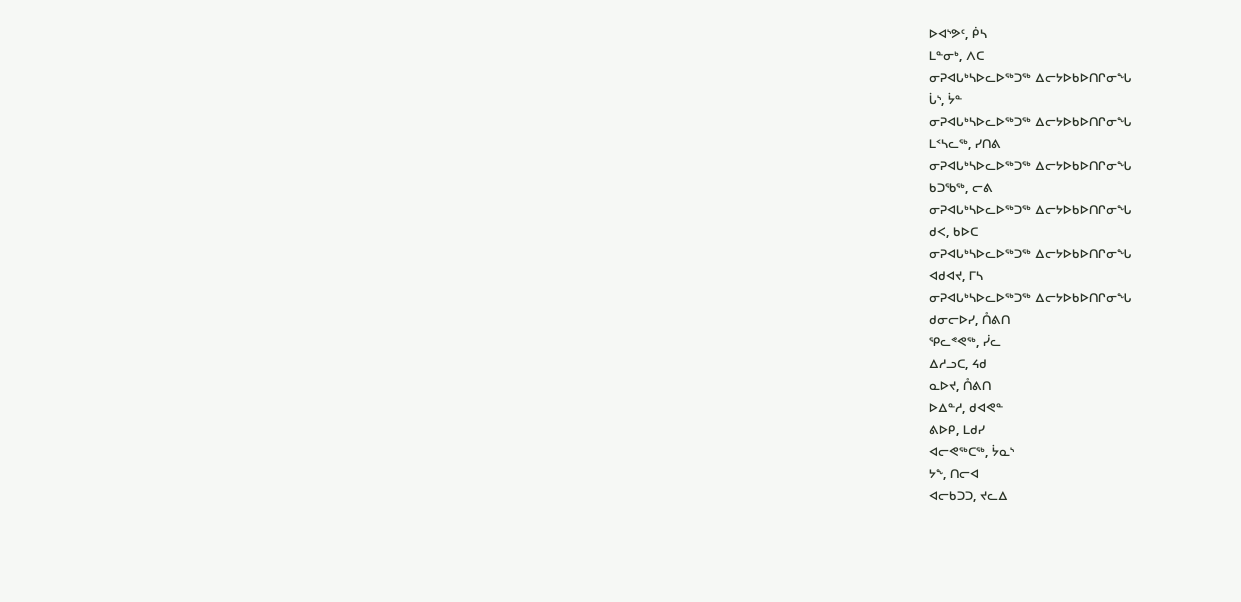ᐅᐊᔅᕗᑦ, ᑮᓴ
ᒪᓐᓂᒃ, ᐱᑕ
ᓂᕈᐊᒐᒃᓴᐅᓚᐅᖅᑐᖅ ᐃᓕᔭᐅᑲᐅᑎᒋᓂᖓ
ᒑᔅ, ᔮᓐ
ᓂᕈᐊᒐᒃᓴᐅᓚᐅᖅᑐᖅ ᐃᓕᔭᐅᑲᐅᑎᒋᓂᖓ
ᒪᑉᓴᓚᖅ, ᓯᑎᕕ
ᓂᕈᐊᒐᒃᓴᐅᓚᐅᖅᑐᖅ ᐃᓕᔭᐅᑲᐅᑎᒋᓂᖓ
ᑲᑐᖃᖅ, ᓕᕕ
ᓂᕈᐊᒐᒃᓴᐅᓚᐅᖅᑐᖅ ᐃᓕᔭᐅᑲᐅᑎᒋᓂᖓ
ᑯᐸ, ᑲᐅᑕ
ᓂᕈᐊᒐᒃᓴᐅᓚᐅᖅᑐᖅ ᐃᓕᔭᐅᑲᐅᑎᒋᓂᖓ
ᐊᑯᐊᔪ, ᒥᓴ
ᓂᕈᐊᒐᒃᓴᐅᓚᐅᖅᑐᖅ ᐃᓕᔭᐅᑲᐅᑎᒋᓂᖓ
ᑯᓂᓕᐅᓯ, ᑍᕕᑎ
ᕿᓚᕝᕙᖅ, ᓰᓚ
ᐃᓱᓗᑕ, ᔦᑯ
ᓇᐅᔪ, ᑍᕕᑎ
ᐅᐃᓐᓱ, ᑯᐊᕙᓐ
ᕕᐅᑭ, ᒪᑯᓯ
ᐊᓕᕙᖅᑕᖅ, ᔮᓇᔅ
ᔭᖕ, ᑎᓕᐊ
ᐊᓕᑲᑐᑐ, ᔪᓚᐃ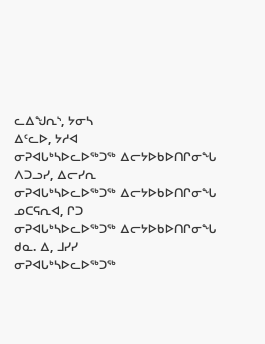ᓚᐃᖑᕆᔅ, ᔭᓂᓴ
ᐃᑦᓚᐅ, ᔭᓱᐊ
ᓂᕈᐊᒐᒃᓴᐅᓚᐅᖅᑐᖅ ᐃᓕᔭᐅᑲᐅᑎᒋᓂᖓ
ᐱᑐᓗᓯ, ᐃᓕᓯᕆ
ᓂᕈᐊᒐᒃᓴᐅᓚᐅᖅᑐᖅ ᐃᓕᔭᐅᑲᐅᑎᒋᓂᖓ
ᓄᑕᕋᕆᐊ, ᒋᑐ
ᓂᕈᐊᒐᒃᓴᐅᓚᐅᖅᑐᖅ ᐃᓕᔭᐅᑲᐅᑎᒋᓂᖓ
ᑯᓇ. ᐃ, ᒧᓯᓯ
ᓂᕈᐊᒐᒃᓴᐅᓚᐅᖅᑐᖅ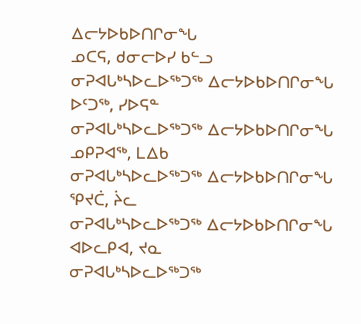ᐃᓕᔭᐅᑲᐅᑎᒋᓂᖓ
ᓄᑕᕋ, ᑯᓂᓕᐅᓯ ᑲᓪᓗ
ᓂᕈᐊᒐᒃᓴᐅᓚᐅᖅᑐᖅ ᐃᓕᔭᐅᑲᐅᑎᒋᓂᖓ
ᐅᑦᑐᖅ, ᓯᐅᕋᓐ
ᓂᕈᐊᒐᒃᓴᐅᓚᐅᖅᑐᖅ ᐃᓕᔭᐅᑲᐅᑎᒋᓂᖓ
ᓄᑭᕈᐊᖅ, ᒪᐃᑲ
ᓂᕈᐊᒐᒃᓴᐅᓚᐅᖅᑐᖅ ᐃᓕᔭᐅᑲᐅᑎᒋᓂᖓ
ᕿᔪᑖ, ᔩᓚ
ᓂᕈᐊᒐᒃᓴᐅᓚᐅᖅᑐᖅ ᐃᓕᔭᐅᑲᐅᑎᒋᓂᖓ
ᐊᐅᓚᑭᐊ, ᔪᓇ
ᓂᕈᐊᒐᒃᓴᐅᓚᐅᖅᑐᖅ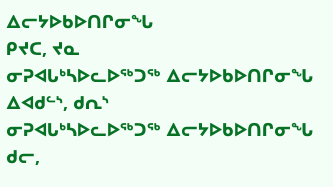ᐃᓕᔭᐅᑲᐅᑎᒋᓂᖓ
ᑭᔪᑕ, ᔪᓇ
ᓂᕈᐊᒐᒃᓴᐅᓚᐅᖅᑐᖅ ᐃᓕᔭᐅᑲᐅᑎᒋᓂᖓ
ᐃᐊᑯᓪᔅ, ᑯᕆᔅ
ᓂᕈᐊᒐᒃᓴᐅᓚᐅᖅᑐᖅ ᐃᓕᔭᐅᑲᐅᑎᒋᓂᖓ
ᑯᓕ,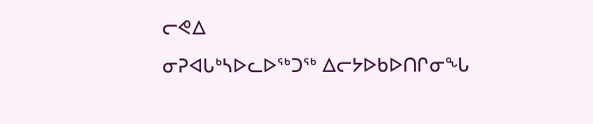ᓕᕙᐃ
ᓂᕈᐊᒐᒃᓴᐅᓚᐅᖅᑐᖅ ᐃᓕᔭᐅᑲᐅᑎᒋᓂᖓ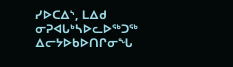ᓯᐅᑕᐃᔅ, ᒪᐃᑯ
ᓂᕈᐊᒐᒃᓴᐅᓚᐅᖅᑐᖅ ᐃᓕᔭᐅᑲᐅᑎᒋᓂᖓ